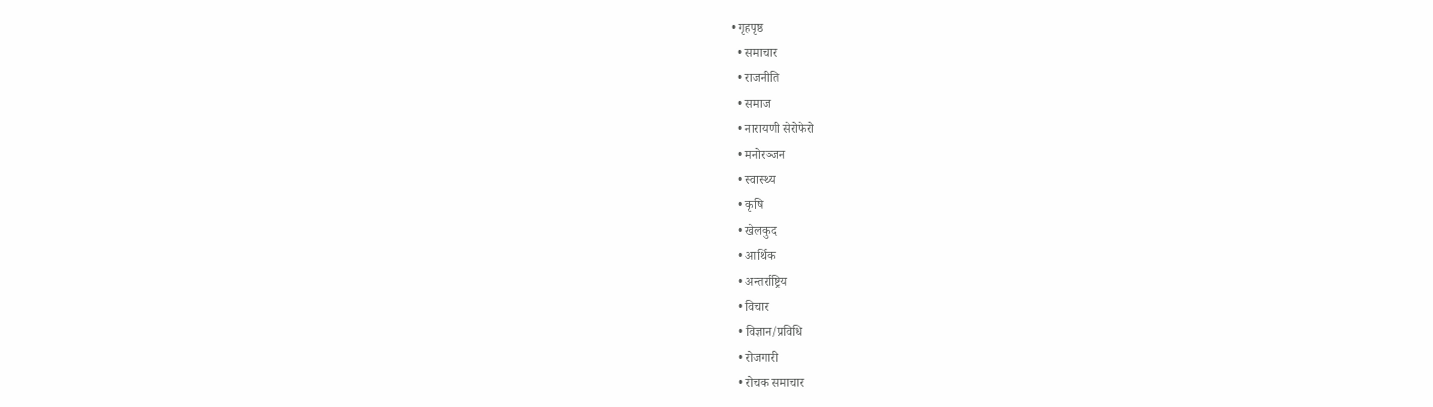• गृहपृष्ठ
  • समाचार
  • राजनीति
  • समाज
  • नारायणी सेरोफेरो
  • मनोरञ्जन
  • स्वास्थ्य
  • कृषि
  • खेलकुद
  • आर्थिक
  • अन्तर्राष्ट्रिय
  • विचार
  • विज्ञान/प्रविधि
  • रोजगारी
  • रोचक समाचार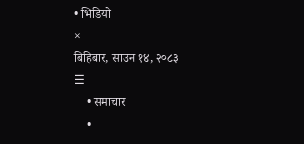• भिडियो
×
बिहिबार, साउन १४, २०८३
☰
    • समाचार
    •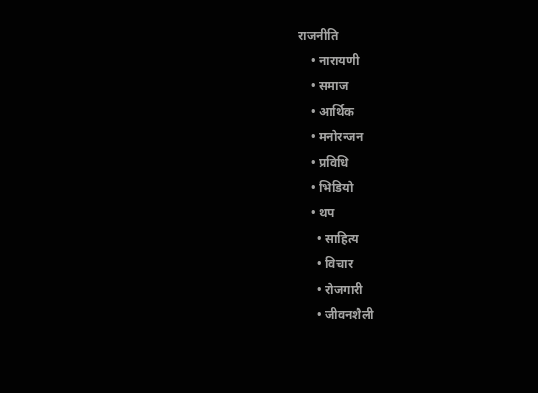राजनीति
    • नारायणी
    • समाज
    • आर्थिक
    • मनोरन्जन
    • प्रविधि
    • भिडियो
    • थप
      • साहित्य
      • विचार
      • रोजगारी
      • जीवनशैली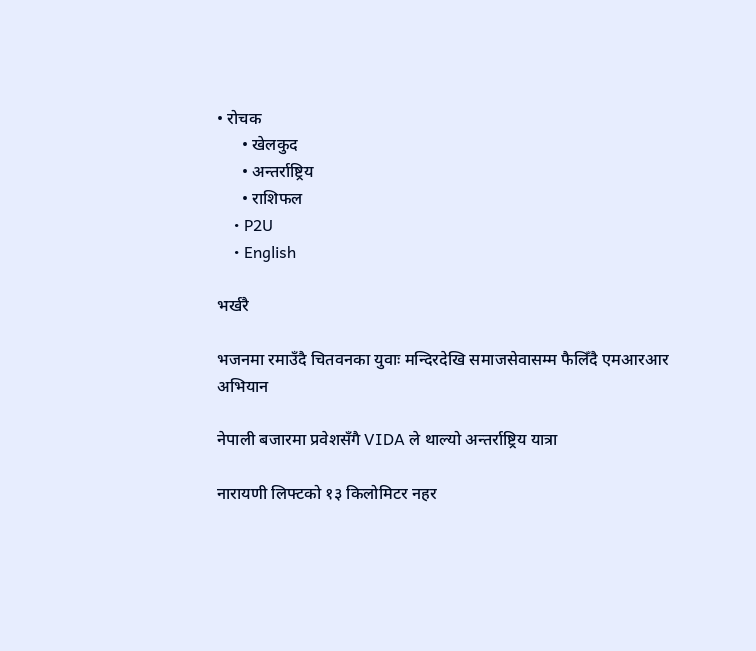• रोचक
      • खेलकुद
      • अन्तर्राष्ट्रिय
      • राशिफल
    • P2U
    • English

भर्खरै

भजनमा रमाउँदै चितवनका युवाः मन्दिरदेखि समाजसेवासम्म फैलिँदै एमआरआर अभियान

नेपाली बजारमा प्रवेशसँगै VIDA ले थाल्यो अन्तर्राष्ट्रिय यात्रा

नारायणी लिफ्टको १३ किलोमिटर नहर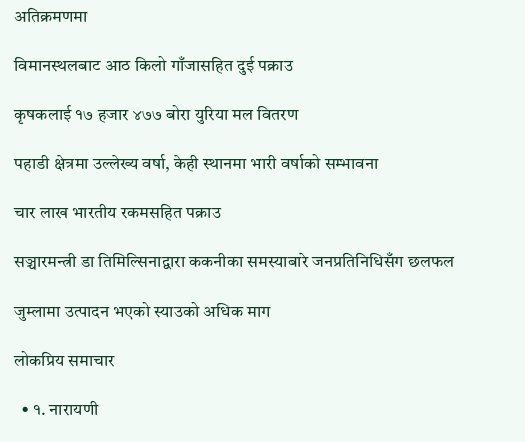अतिक्रमणमा

विमानस्थलबाट आठ किलो गाँजासहित दुई पक्राउ

कृषकलाई १७ हजार ४७७ बोरा युरिया मल वितरण

पहाडी क्षेत्रमा उल्लेख्य वर्षा, केही स्थानमा भारी वर्षाको सम्भावना

चार लाख भारतीय रकमसहित पक्राउ

सञ्चारमन्त्री डा तिमिल्सिनाद्वारा ककनीका समस्याबारे जनप्रतिनिधिसँग छलफल

जुम्लामा उत्पादन भएको स्याउको अधिक माग

लोकप्रिय समाचार

  • १. नारायणी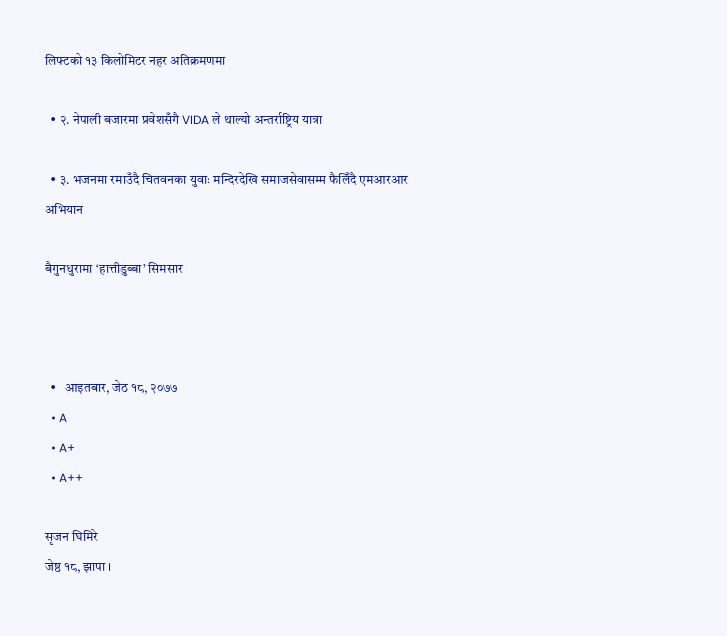लिफ्टको १३ किलोमिटर नहर अतिक्रमणमा

  • २. नेपाली बजारमा प्रवेशसँगै VIDA ले थाल्यो अन्तर्राष्ट्रिय यात्रा

  • ३. भजनमा रमाउँदै चितवनका युवाः मन्दिरदेखि समाजसेवासम्म फैलिँदै एमआरआर अभियान

बैगुनधुरामा ‘हात्तीडुब्बा’ सिमसार



  •   आइतबार, जेठ १८, २०७७
  • A
  • A+
  • A++

सृजन घिमिरे
जेष्ठ १८, झापा ।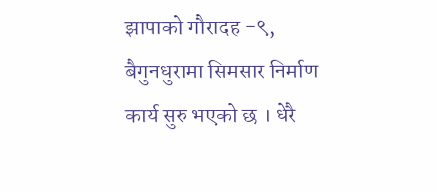झापाको गौरादह -९, बैगुनधुरामा सिमसार निर्माण कार्य सुरु भएको छ । धेरै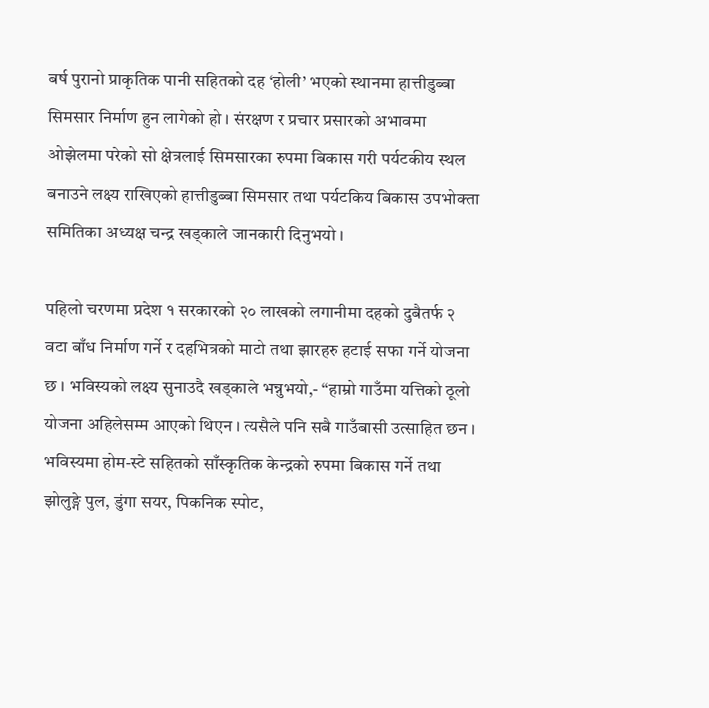बर्ष पुरानो प्राकृतिक पानी सहितको दह ‘होली’ भएको स्थानमा हात्तीडुब्बा सिमसार निर्माण हुन लागेको हो । संरक्षण र प्रचार प्रसारको अभावमा ओझेलमा परेको सो क्षेत्रलाई सिमसारका रुपमा बिकास गरी पर्यटकीय स्थल बनाउने लक्ष्य राखिएको हात्तीडुब्बा सिमसार तथा पर्यटकिय बिकास उपभोक्ता समितिका अध्यक्ष चन्द्र खड्काले जानकारी दिनुभयो ।

पहिलो चरणमा प्रदेश १ सरकारको २० लाखको लगानीमा दहको दुबैतर्फ २ वटा बाँध निर्माण गर्ने र दहभित्रको माटो तथा झारहरु हटाई सफा गर्ने योजना छ । भविस्यको लक्ष्य सुनाउदै खड्काले भन्नुभयो,- “हाम्रो गाउँमा यत्तिको ठूलो योजना अहिलेसम्म आएको थिएन । त्यसैले पनि सबै गाउँबासी उत्साहित छन । भविस्यमा होम-स्टे सहितको साँस्कृतिक केन्द्रको रुपमा बिकास गर्ने तथा झोलुङ्गे पुल, डुंगा सयर, पिकनिक स्पोट,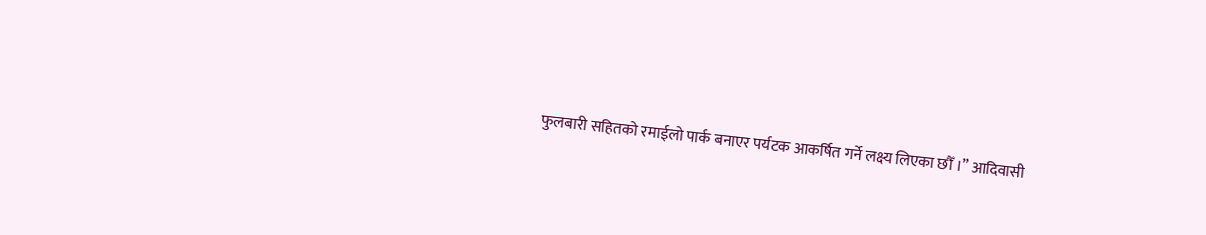फुलबारी सहितको रमाईलो पार्क बनाएर पर्यटक आकर्षित गर्ने लक्ष्य लिएका छौँ ।” आदिवासी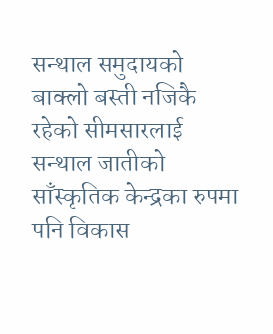सन्थाल समुदायको बाक्लो बस्ती नजिकै रहेको सीमसारलाई सन्थाल जातीको साँस्कृतिक केन्द्रका रुपमा पनि विकास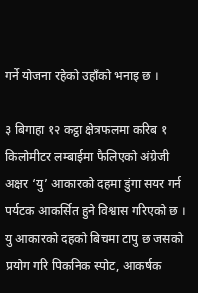गर्ने योजना रहेको उहाँको भनाइ छ ।

३ बिगाहा १२ कट्ठा क्षेत्रफलमा करिब १ किलोमीटर लम्बाईमा फैलिएको अंग्रेजी अक्षर ‘यु’ आकारको दहमा डुंगा सयर गर्न पर्यटक आकर्सित हुने विश्वास गरिएको छ । यु आकारको दहको बिचमा टापु छ जसको प्रयोग गरि पिकनिक स्पोट, आकर्षक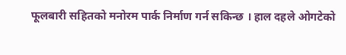फूलबारी सहितको मनोरम पार्क निर्माण गर्न सकिन्छ । हाल दहले ओगटेको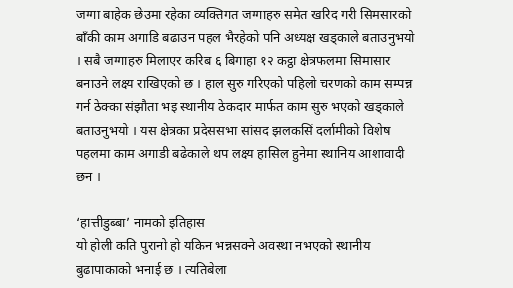जग्गा बाहेक छेउमा रहेका व्यक्तिगत जग्गाहरु समेत खरिद गरी सिमसारको बाँकी काम अगाडि बढाउन पहल भैरहेको पनि अध्यक्ष खड्काले बताउनुभयो । सबै जग्गाहरु मिलाएर करिब ६ बिगाहा १२ कट्ठा क्षेत्रफलमा सिमासार बनाउने लक्ष्य राखिएको छ । हाल सुरु गरिएको पहिलो चरणको काम सम्पन्न गर्न ठेक्का संझौता भइ स्थानीय ठेकदार मार्फत काम सुरु भएको खड्काले बताउनुभयो । यस क्षेत्रका प्रदेससभा सांसद झलकसिं दर्लामीको विशेष पहलमा काम अगाडी बढेकाले थप लक्ष्य हासिल हुनेमा स्थानिय आशावादी छन ।

‘हात्तीडुब्बा’ नामको इतिहास
यो होली कति पुरानो हो यकिन भन्नसक्ने अवस्था नभएको स्थानीय बुढापाकाको भनाई छ । त्यतिबेला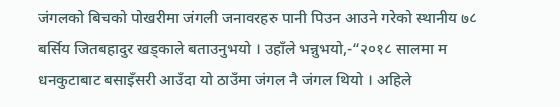जंगलको बिचको पोखरीमा जंगली जनावरहरु पानी पिउन आउने गरेको स्थानीय ७८ बर्सिय जितबहादुर खड्काले बताउनुभयो । उहाँले भन्नुभयो,-“२०१८ सालमा म धनकुटाबाट बसाइँसरी आउँदा यो ठाउँमा जंगल नै जंगल थियो । अहिले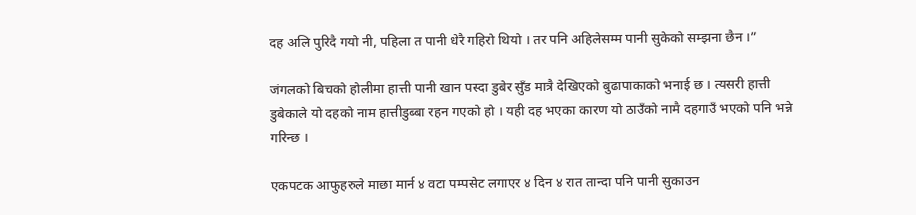दह अलि पुरिदै गयो नी, पहिला त पानी धेरै गहिरो थियो । तर पनि अहिलेसम्म पानी सुकेको सम्झना छैन ।”

जंगलको बिचको होलीमा हात्ती पानी खान पस्दा डुबेर सुँड मात्रै देखिएको बुढापाकाको भनाई छ । त्यसरी हात्ती डुबेकाले यो दहको नाम हात्तीडुब्बा रहन गएको हो । यही दह भएका कारण यो ठाउँको नामै दहगाउँ भएको पनि भन्ने गरिन्छ ।

एकपटक आफुहरुले माछा मार्न ४ वटा पम्पसेट लगाएर ४ दिन ४ रात तान्दा पनि पानी सुकाउन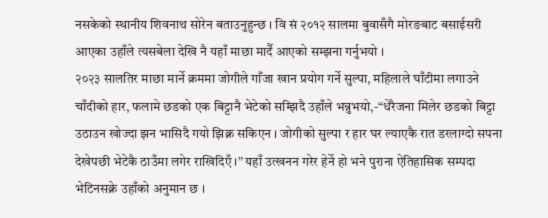नसकेको स्थानीय शिवनाथ सोरेन बताउनुहुन्छ । वि सं २०१२ सालमा बुवासँगै मोरङबाट बसाईसरी आएका उहाँले त्यसबेला देखि नै यहाँ माछा मार्दै आएको सम्झना गर्नुभयो ।
२०२३ सालतिर माछा मार्ने क्रममा जोगीले गाँजा खान प्रयोग गर्ने सुल्पा, महिलाले घाँटीमा लगाउने चाँदीको हार, फलामे छडको एक बिट्टानै भेटेको सम्झिदै उहाँले भन्नुभयो,-“धेरैजना मिलेर छडको बिट्टा उठाउन खोज्दा झन भासिदै गयो झिक्न सकिएन । जोगीको सुल्पा र हार घर ल्याएकै रात डरलाग्दो सपना देखेपछी भेटेकै ठाउँमा लगेर राखिदिएँ ।” यहाँ उत्खनन गरेर हेर्ने हो भने पुराना ऐतिहासिक सम्पदा भेटिनसक्ने उहाँको अनुमान छ ।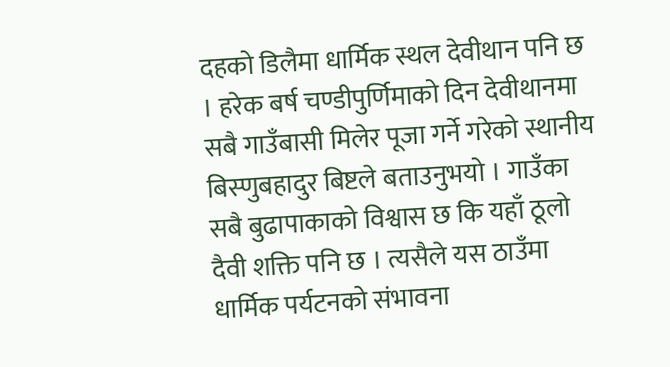दहको डिलैमा धार्मिक स्थल देवीथान पनि छ । हरेक बर्ष चण्डीपुर्णिमाको दिन देवीथानमा सबै गाउँबासी मिलेर पूजा गर्ने गरेको स्थानीय बिस्णुबहादुर बिष्टले बताउनुभयो । गाउँका सबै बुढापाकाको विश्वास छ कि यहाँ ठूलो दैवी शक्ति पनि छ । त्यसैले यस ठाउँमा धार्मिक पर्यटनको संभावना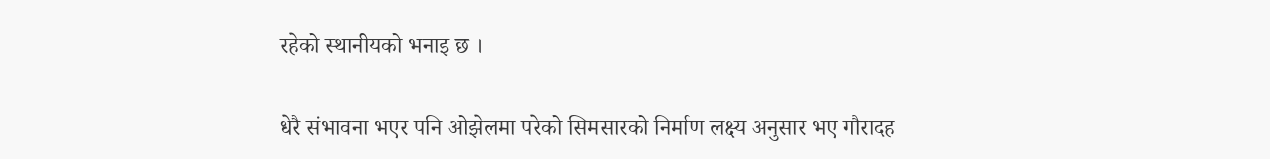रहेको स्थानीयको भनाइ छ ।

धेरै संभावना भएर पनि ओझेलमा परेको सिमसारको निर्माण लक्ष्य अनुसार भए गौरादह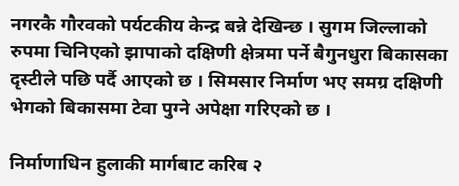नगरकै गौरवको पर्यटकीय केन्द्र बन्ने देखिन्छ । सुगम जिल्लाको रुपमा चिनिएको झापाको दक्षिणी क्षेत्रमा पर्ने बैगुनधुरा बिकासका दृस्टीले पछि पर्दै आएको छ । सिमसार निर्माण भए समग्र दक्षिणी भेगको बिकासमा टेवा पुग्ने अपेक्षा गरिएको छ ।

निर्माणाधिन हुलाकी मार्गबाट करिब २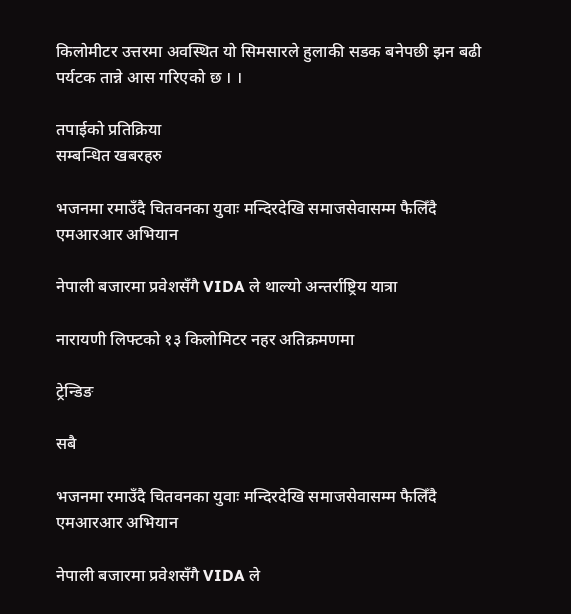किलोमीटर उत्तरमा अवस्थित यो सिमसारले हुलाकी सडक बनेपछी झन बढी पर्यटक तान्ने आस गरिएको छ । ।

तपाईको प्रतिक्रिया
सम्बन्धित खबरहरु

भजनमा रमाउँदै चितवनका युवाः मन्दिरदेखि समाजसेवासम्म फैलिँदै एमआरआर अभियान

नेपाली बजारमा प्रवेशसँगै VIDA ले थाल्यो अन्तर्राष्ट्रिय यात्रा

नारायणी लिफ्टको १३ किलोमिटर नहर अतिक्रमणमा

ट्रेन्डिङ

सबै

भजनमा रमाउँदै चितवनका युवाः मन्दिरदेखि समाजसेवासम्म फैलिँदै एमआरआर अभियान

नेपाली बजारमा प्रवेशसँगै VIDA ले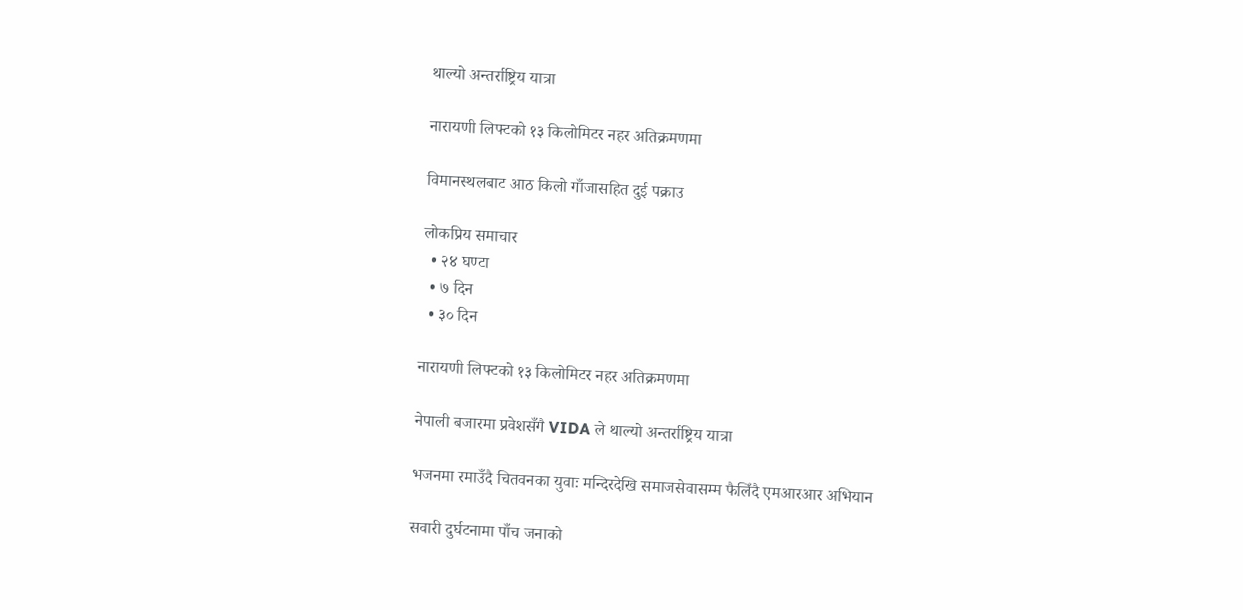थाल्यो अन्तर्राष्ट्रिय यात्रा

नारायणी लिफ्टको १३ किलोमिटर नहर अतिक्रमणमा

विमानस्थलबाट आठ किलो गाँजासहित दुई पक्राउ

लोकप्रिय समाचार
  • २४ घण्टा
  • ७ दिन
  • ३० दिन

नारायणी लिफ्टको १३ किलोमिटर नहर अतिक्रमणमा

नेपाली बजारमा प्रवेशसँगै VIDA ले थाल्यो अन्तर्राष्ट्रिय यात्रा

भजनमा रमाउँदै चितवनका युवाः मन्दिरदेखि समाजसेवासम्म फैलिँदै एमआरआर अभियान

सवारी दुर्घटनामा पाँच जनाको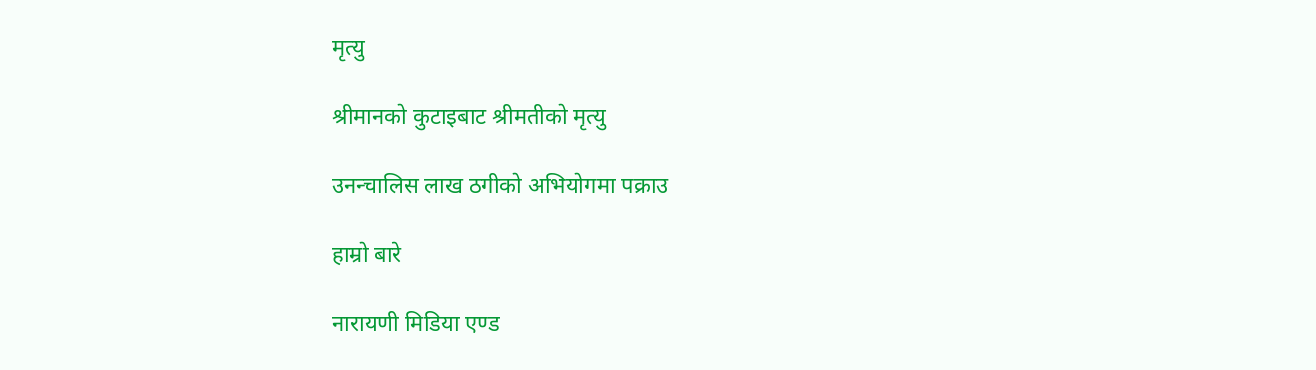मृत्यु

श्रीमानको कुटाइबाट श्रीमतीको मृत्यु

उनन्चालिस लाख ठगीको अभियोगमा पक्राउ

हाम्रो बारे

नारायणी मिडिया एण्ड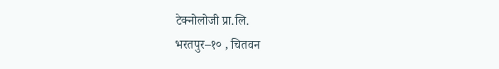टेक्नोलोजी प्रा.लि.
भरतपुर–१० , चितवन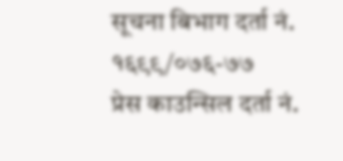सूचना बिभाग दर्ता नं.
१६९९/०७६-७७
प्रेस काउन्सिल दर्ता नं.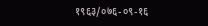१९६३/०७६-०९-१६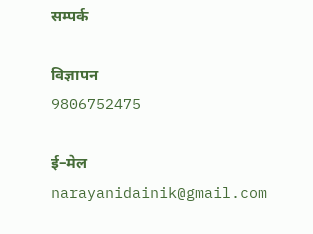सम्पर्क

विज्ञापन
9806752475

ई–मेल
narayanidainik@gmail.com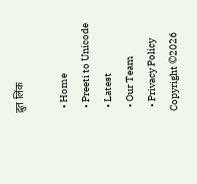द्रुत लिंक

  • Home
  • Preeti to Unicode
  • Latest
  • Our Team
  • Privacy Policy
Copyright ©2026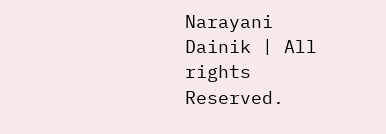Narayani Dainik | All rights Reserved.